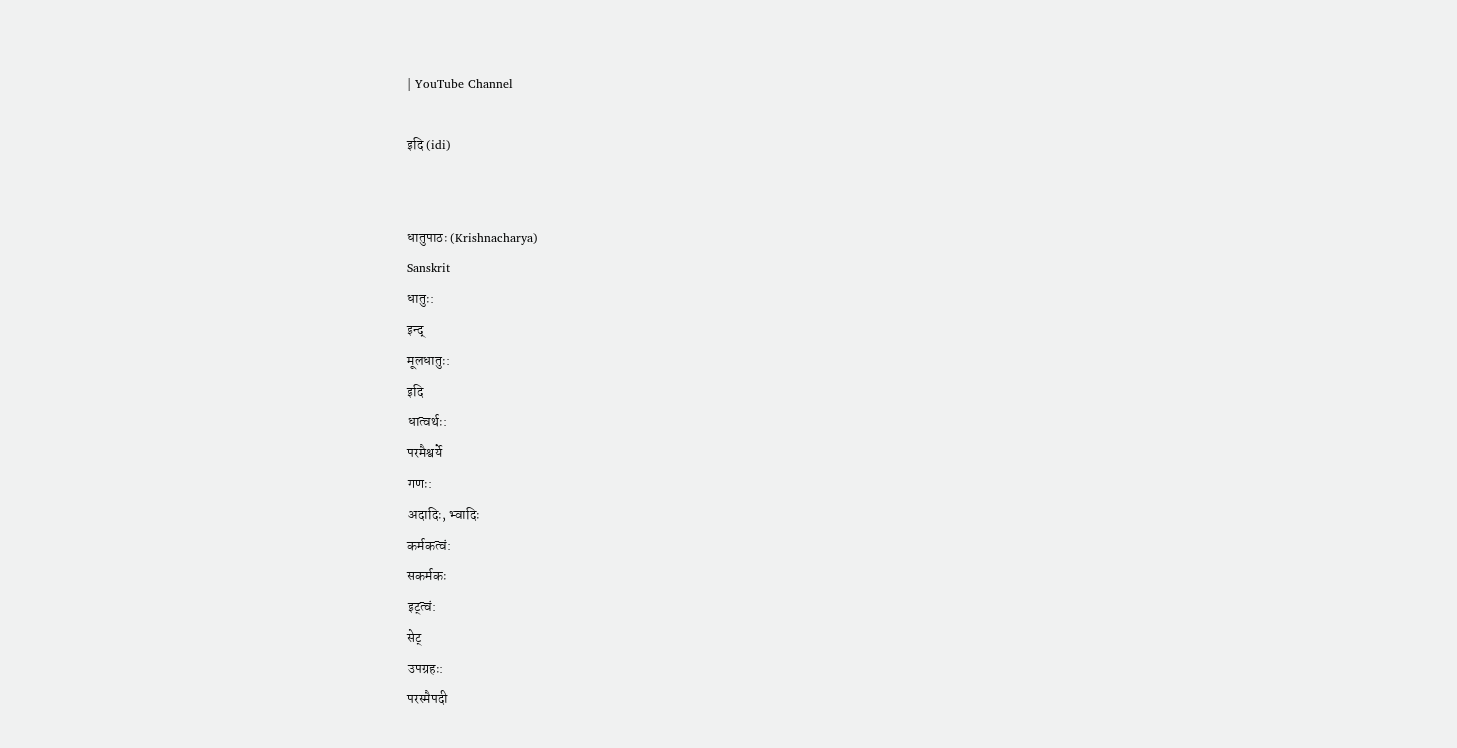| YouTube Channel

इदि (idi)


धातुपाठः (Krishnacharya)
Sanskrit
धातुः:
इन्द्
मूलधातुः:
इदि
धात्वर्थः:
परमैश्वर्ये
गणः:
अदादिः, भ्वादिः
कर्मकत्वं:
सकर्मकः
इट्त्वं:
सेट्
उपग्रहः:
परस्मैपदी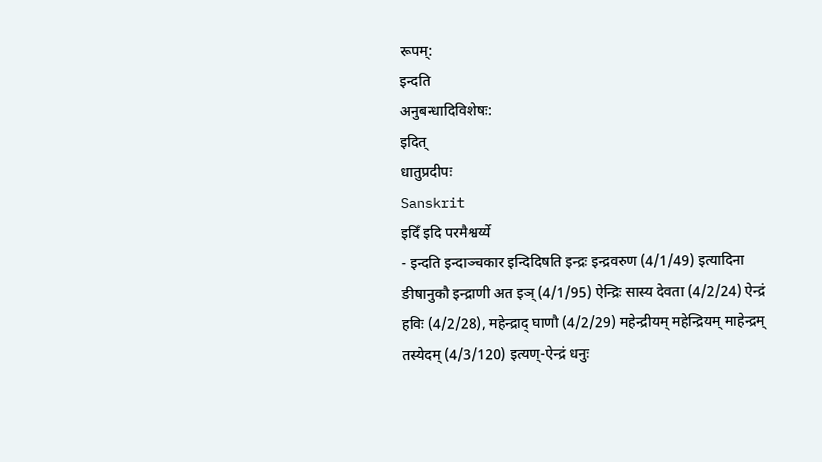रूपम्:
इन्दति
अनुबन्धादिविशेषः:
इदित्
धातुप्रदीपः
Sanskrit
इदिँ इदि परमैश्वर्य्ये
- इन्दति इन्दाञ्चकार इन्दिदिषति इन्द्रः इन्द्रवरुण (4/1/49) इत्यादिना ङीषानुकौ इन्द्राणी अत इञ् (4/1/95) ऐन्द्रिः सास्य देवता (4/2/24) ऐन्द्रं हविः (4/2/28), महेन्द्राद् घाणौ (4/2/29) महेन्द्रीयम् महेन्द्रियम् माहेन्द्रम् तस्येदम् (4/3/120) इत्यण्-ऐन्द्रं धनुः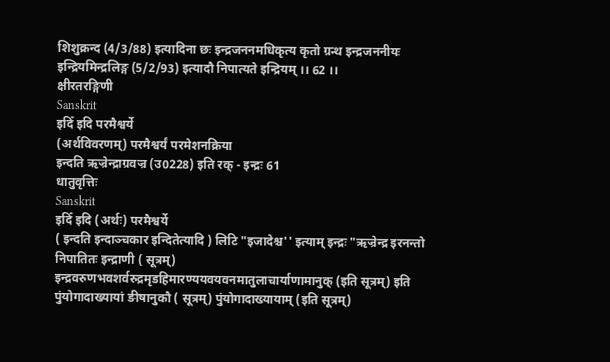शिशुक्रन्द (4/3/88) इत्यादिना छः इन्द्रजननमधिकृत्य कृतो ग्रन्थ इन्द्रजननीयः इन्द्रियमिन्द्रलिङ्ग (5/2/93) इत्यादौ निपात्यते इन्द्रियम् ।। 62 ।।
क्षीरतरङ्गिणी
Sanskrit
इदिँ इदि परमैश्वर्ये
(अर्थविवरणम्) परमैश्वर्यं परमेशनक्रिया
इन्दति ऋज्रेन्द्राग्रवज्र (उ0228) इति रक् - इन्द्रः 61
धातुवृत्तिः
Sanskrit
इदिँ इदि (अर्थः) परमैश्वर्ये
( इन्दति इन्दाञ्चकार इन्दितेत्यादि ) लिटि "इजादेश्च'' इत्याम् इन्द्रः "ऋज्रेन्द्र इरनन्तो निपातितः इन्द्राणी ( सूत्रम्) इन्द्रवरुणभवशर्वरुद्रमृडहिमारण्ययवयवनमातुलाचार्याणामानुक् (इति सूत्रम्) इति पुंयोगादाख्यायां ङीषानुकौ ( सूत्रम्) पुंयोगादाख्यायाम् (इति सूत्रम्)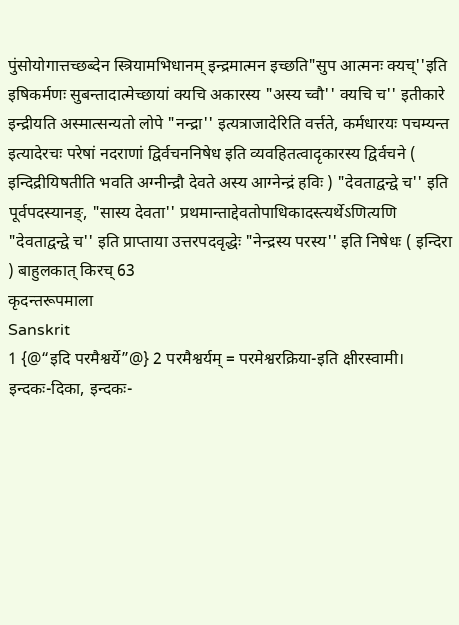पुंसोयोगात्तच्छब्देन स्त्रियामभिधानम् इन्द्रमात्मन इच्छति"सुप आत्मनः क्यच्''इति इषिकर्मणः सुबन्तादात्मेच्छायां क्यचि अकारस्य "अस्य च्वौ'' क्यचि च'' इतीकारे इन्द्रीयति अस्मात्सन्यतो लोपे "नन्द्रा'' इत्यत्राजादेरिति वर्त्तते, कर्मधारयः पचम्यन्त इत्यादेरचः परेषां नदराणां द्विर्वचननिषेध इति व्यवहितत्वादृकारस्य द्विर्वचने ( इन्दिद्रीयिषतीति भवति अग्नीन्द्रौ देवते अस्य आग्नेन्द्रं हविः ) "देवताद्वन्द्वे च'' इति पूर्वपदस्यानङ्, "सास्य देवता'' प्रथमान्ताद्देवतोपाधिकादस्त्यर्थेऽणित्यणि "देवताद्वन्द्वे च'' इति प्राप्ताया उत्तरपदवृद्धेः "नेन्द्रस्य परस्य'' इति निषेधः ( इन्दिरा ) बाहुलकात् किरच् 63
कृदन्तरूपमाला
Sanskrit
1 {@“इदि परमैश्वर्ये”@} 2 परमैश्वर्यम् = परमेश्वरक्रिया-इति क्षीरस्वामी।
इन्दकः-दिका, इन्दकः-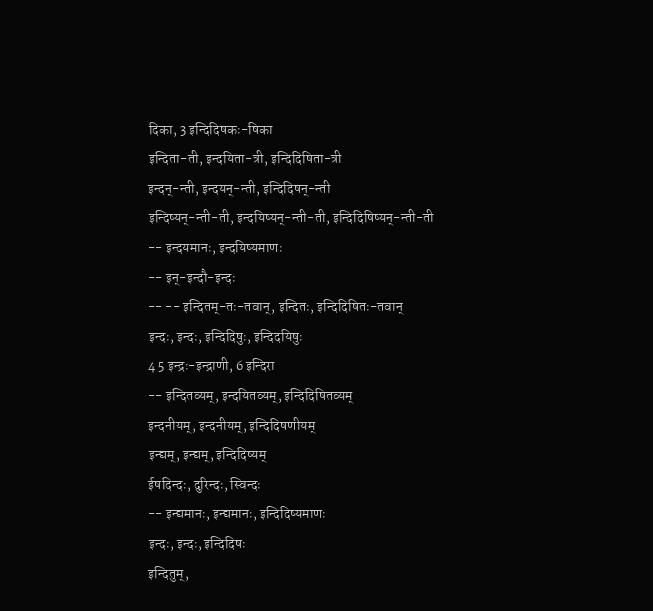दिका, 3 इन्दिदिषकः-षिका
इन्दिता-ती, इन्दयिता-त्री, इन्दिदिषिता-त्री
इन्दन्-न्ती, इन्दयन्-न्ती, इन्दिदिषन्-न्ती
इन्दिष्यन्-न्ती-ती, इन्दयिष्यन्-न्ती-ती, इन्दिदिषिष्यन्-न्ती-ती
-- इन्दयमानः, इन्दयिष्यमाणः
-- इन्-इन्दौ-इन्दः
-- -- इन्दितम्-तः-तवान्, इन्दितः, इन्दिदिषितः-तवान्
इन्दः, इन्दः, इन्दिदिषुः, इन्दिदयिषुः
4 5 इन्द्रः-इन्द्राणी, 6 इन्दिरा
-- इन्दितव्यम्, इन्दयितव्यम्, इन्दिदिषितव्यम्
इन्दनीयम्, इन्दनीयम्, इन्दिदिषणीयम्
इन्द्यम्, इन्द्यम्, इन्दिदिष्यम्
ईषदिन्दः, दुरिन्दः, स्विन्दः
-- इन्द्यमानः, इन्द्यमानः, इन्दिदिष्यमाणः
इन्दः, इन्दः, इन्दिदिषः
इन्दितुम्,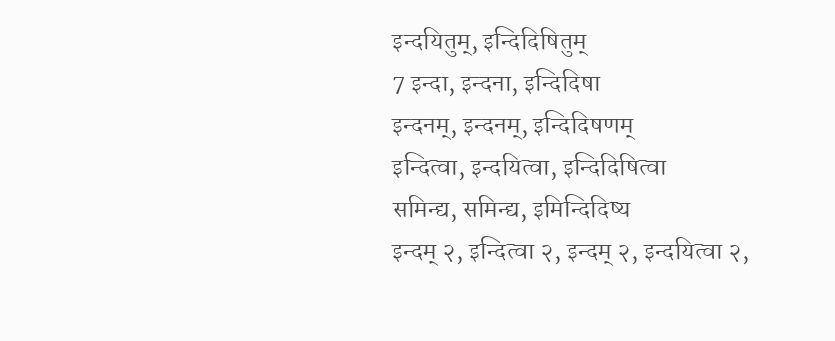इन्दयितुम्, इन्दिदिषितुम्
7 इन्दा, इन्दना, इन्दिदिषा
इन्दनम्, इन्दनम्, इन्दिदिषणम्
इन्दित्वा, इन्दयित्वा, इन्दिदिषित्वा
समिन्द्य, समिन्द्य, इमिन्दिदिष्य
इन्दम् २, इन्दित्वा २, इन्दम् २, इन्दयित्वा २,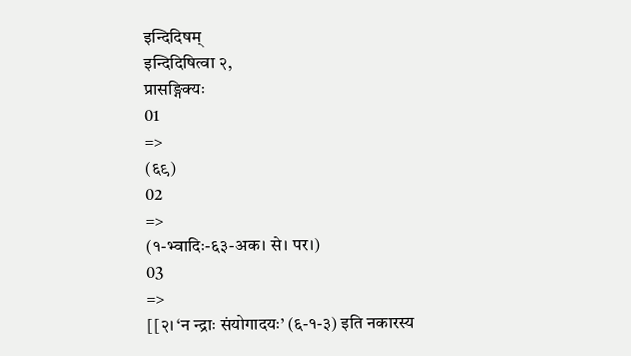इन्दिदिषम्
इन्दिदिषित्वा २,
प्रासङ्गिक्यः
01
=>
(६९)
02
=>
(१-भ्वादिः-६३-अक। से। पर।)
03
=>
[[२। ‘न न्द्राः संयोगादयः’ (६-१-३) इति नकारस्य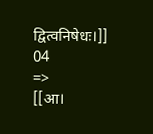द्वित्वनिषेधः।]]
04
=>
[[आ।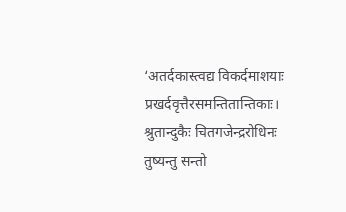‘अतर्दकास्त्वद्य विकर्दमाशयाः प्रखर्दवृत्तैरसमन्तितान्तिकाः। श्रुतान्दुकैः चितगजेन्द्ररोधिनः तुष्यन्तु सन्तो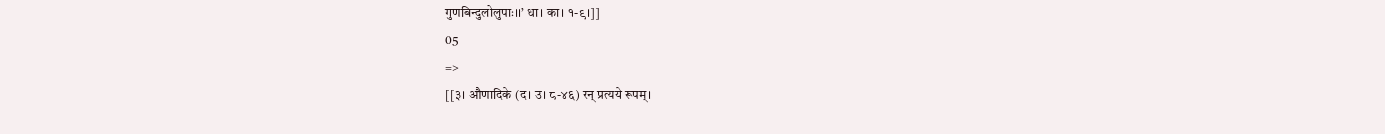गुणबिन्दुलोलुपाः।।’ धा। का। १-९।]]
05
=>
[[३। औणादिके (द। उ। ८-४६) रन् प्रत्यये रूपम्।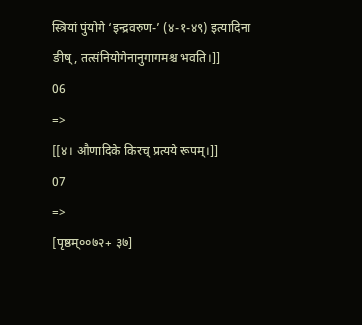स्त्रियां पुंयोगे ‘इन्द्रवरुण-’ (४-१-४९) इत्यादिना ङीष्, तत्संनियोगेनानुगागमश्च भवति।]]
06
=>
[[४। औणादिके किरच् प्रत्यये रूपम्।]]
07
=>
[पृष्ठम्००७२+ ३७]